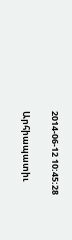2014-06-12 10:45:28

Արհիապատիւ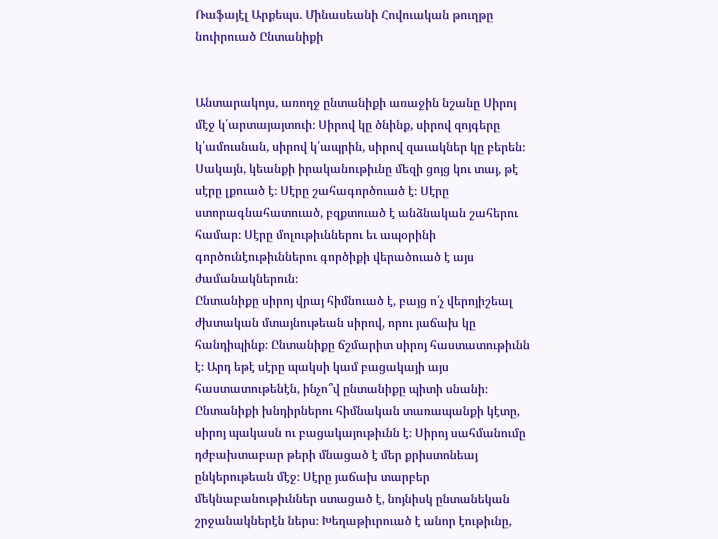Ռաֆայէլ Արքեպս. Մինասեանի Հովուական թուղթը նուիրուած Ընտանիքի


Անտարակոյս, առողջ ընտանիքի առաջին նշանը Սիրոյ մէջ կ՛արտայայտուի։ Սիրով կը ծնինք, սիրով զոյգերը կ՛ամուսնան, սիրով կ՛ապրին, սիրով զաւակներ կը բերեն։ Սակայն, կեանքի իրականութիւնը մեզի ցոյց կու տայ, թէ սէրը լքուած է։ Սէրը շահագործուած է։ Սէրը ստորագնահատուած, բզքտուած է անձնական շահերու համար։ Սէրը մոլութիւններու եւ ապօրինի գործունէութիւններու գործիքի վերածուած է այս ժամանակներուն։
Ընտանիքը սիրոյ վրայ հիմնուած է, բայց ո՛չ վերոյիշեալ ժխտական մտայնութեան սիրով, որու յաճախ կը հանդիպինք։ Ընտանիքը ճշմարիտ սիրոյ հաստատութիւնն է։ Արդ եթէ սէրը պակսի կամ բացակայի այս հաստատութենէն, ինչո՞վ ընտանիքը պիտի սնանի։
Ընտանիքի խնդիրներու հիմնական տառապանքի կէտը, սիրոյ պակասն ու բացակայութիւնն է։ Սիրոյ սահմանումը դժբախտաբար թերի մնացած է մեր քրիստոնեայ ընկերութեան մէջ։ Սէրը յաճախ տարբեր մեկնաբանութիւններ ստացած է, նոյնիսկ ընտանեկան շրջանակներէն ներս։ Խեղաթիւրուած է անոր էութիւնը,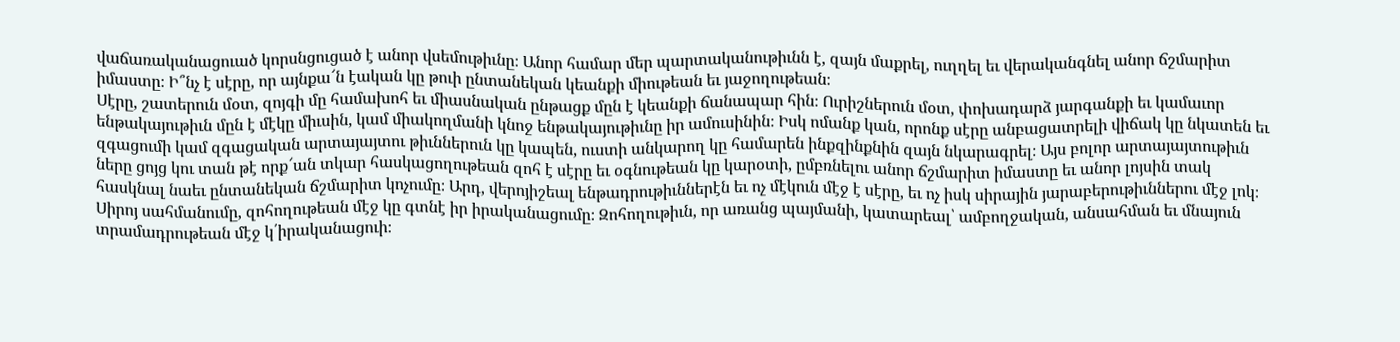վաճառականացուած կորսնցուցած է անոր վսեմութիւնը։ Անոր համար մեր պարտականութիւնն է, զայն մաքրել, ուղղել եւ վերականգնել անոր ճշմարիտ իմաստը։ Ի՞նչ է սէրը, որ այնքա՜ն էական կը թուի ընտանեկան կեանքի միութեան եւ յաջողութեան։
Սէրը, շատերուն մօտ, զոյգի մը համախոհ եւ միասնական ընթացք մըն է կեանքի ճանապար հին։ Ուրիշներուն մօտ, փոխադարձ յարգանքի եւ կամաւոր ենթակայութիւն մըն է մէկը միւսին, կամ միակողմանի կնոջ ենթակայութիւնը իր ամուսինին։ Իսկ ոմանք կան, որոնք սէրը անբացատրելի վիճակ կը նկատեն եւ զգացումի կամ զգացական արտայայտու թիւններուն կը կապեն, ուստի անկարող կը համարեն ինքզինքնին զայն նկարագրել։ Այս բոլոր արտայայտութիւն ները ցոյց կու տան թէ որք՜ան տկար հասկացողութեան զոհ է սէրը եւ օգնութեան կը կարօտի, ըմբռնելու անոր ճշմարիտ իմաստը եւ անոր լոյսին տակ հասկնալ նաեւ ընտանեկան ճշմարիտ կոչումը։ Արդ, վերոյիշեալ ենթադրութիւններէն եւ ոչ մէկուն մէջ է սէրը, եւ ոչ իսկ սիրային յարաբերութիւններու մէջ լոկ։ Սիրոյ սահմանումը, զոհողութեան մէջ կը գտնէ իր իրականացումը։ Զոհողութիւն, որ առանց պայմանի, կատարեալ՝ ամբողջական, անսահման եւ մնայուն տրամադրութեան մէջ կ՛իրականացուի։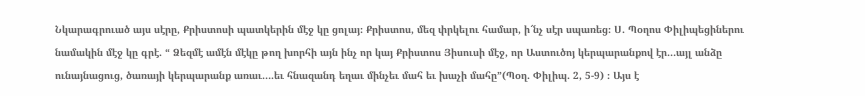Նկարագրուած այս սէրը, Քրիստոսի պատկերին մէջ կը ցոլայ։ Քրիստոս, մեզ փրկելու համար, ի՜նչ սէր սպառեց։ Ս. Պօղոս Փիլիպեցիներու նամակին մէջ կը գրէ. “ Ձեզմէ ամէն մէկը թող խորհի այն ինչ որ կայ Քրիստոս Յիսուսի մէջ, որ Աստուծոյ կերպարանքով էր…այլ անձը ունայնացուց, ծառայի կերպարանք առաւ….եւ հնազանդ եղաւ մինչեւ մահ եւ խաչի մահը”(Պօղ. Փիլիպ. 2, 5-9) ։ Այս է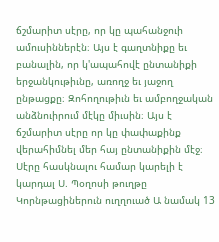ճշմարիտ սէրը, որ կը պահանջուի ամուսիններէն։ Այս է գաղտնիքը եւ բանալին, որ կ'ապահովէ ընտանիքի երջանկութիւնը, առողջ եւ յաջող ընթացքը։ Զոհողութիւն եւ ամբողջական անձնուիրում մէկը միւսին։ Այս է ճշմարիտ սէրը որ կը փափաքինք վերահիմնել մեր հայ ընտանիքին մէջ։ Սէրը հասկնալու համար կարելի է կարդալ Ս. Պօղոսի թուղթը Կորնթացիներուն ուղղուած Ա նամակ 13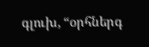գլուխ, “օրհներգ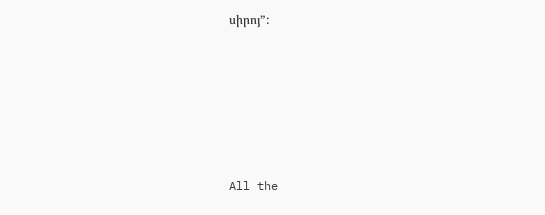սիրոյ”:







All the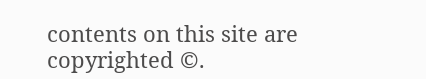contents on this site are copyrighted ©.